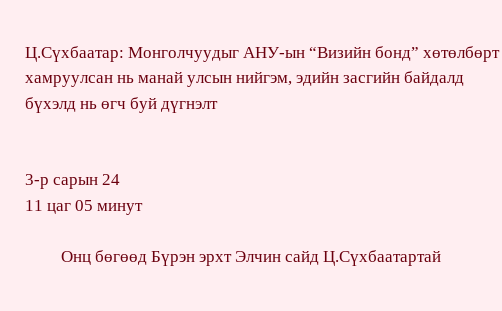Ц.Сүхбаатар: Монголчуудыг АНУ-ын “Визийн бонд” хөтөлбөрт хамруулсан нь манай улсын нийгэм, эдийн засгийн байдалд бүхэлд нь өгч буй дүгнэлт


3-р сарын 24
11 цаг 05 минут

         Онц бөгөөд Бүрэн эрхт Элчин сайд Ц.Сүхбаатартай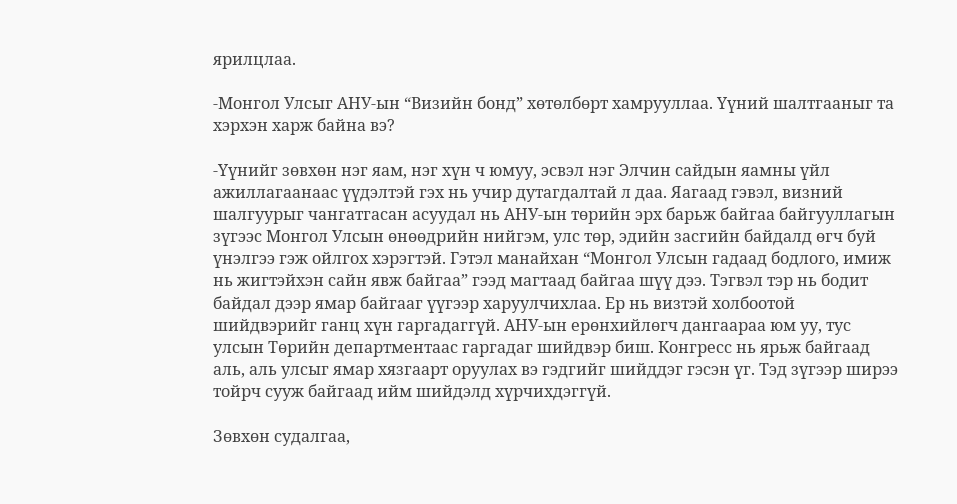ярилцлаа.

-Монгол Улсыг АНУ-ын “Визийн бонд” хөтөлбөрт хамрууллаа. Үүний шалтгааныг та хэрхэн харж байна вэ?

-Үүнийг зөвхөн нэг яам, нэг хүн ч юмуу, эсвэл нэг Элчин сайдын яамны үйл ажиллагаанаас үүдэлтэй гэх нь учир дутагдалтай л даа. Яагаад гэвэл, визний шалгуурыг чангатгасан асуудал нь АНУ-ын төрийн эрх барьж байгаа байгууллагын зүгээс Монгол Улсын өнөөдрийн нийгэм, улс төр, эдийн засгийн байдалд өгч буй үнэлгээ гэж ойлгох хэрэгтэй. Гэтэл манайхан “Монгол Улсын гадаад бодлого, имиж нь жигтэйхэн сайн явж байгаа” гээд магтаад байгаа шүү дээ. Тэгвэл тэр нь бодит байдал дээр ямар байгааг үүгээр харуулчихлаа. Ер нь визтэй холбоотой шийдвэрийг ганц хүн гаргадаггүй. АНУ-ын ерөнхийлөгч дангаараа юм уу, тус улсын Төрийн департментаас гаргадаг шийдвэр биш. Конгресс нь ярьж байгаад аль, аль улсыг ямар хязгаарт оруулах вэ гэдгийг шийддэг гэсэн үг. Тэд зүгээр ширээ тойрч сууж байгаад ийм шийдэлд хүрчихдэггүй.

Зөвхөн судалгаа,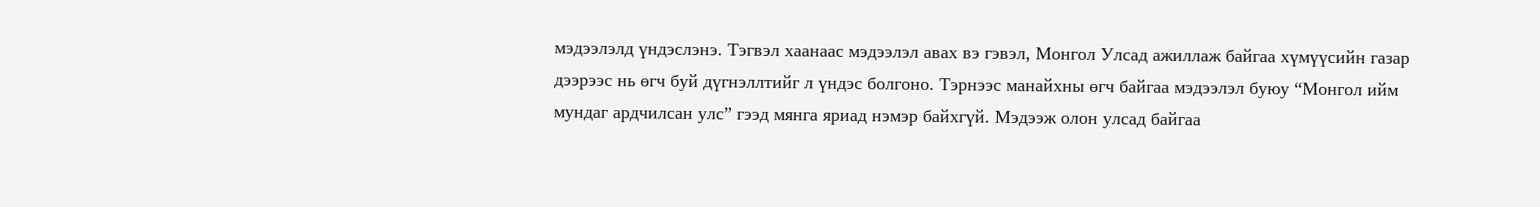мэдээлэлд үндэслэнэ. Тэгвэл хаанаас мэдээлэл авах вэ гэвэл, Монгол Улсад ажиллаж байгаа хүмүүсийн газар дээрээс нь өгч буй дүгнэллтийг л үндэс болгоно. Тэрнээс манайхны өгч байгаа мэдээлэл буюу “Монгол ийм мундаг ардчилсан улс” гээд мянга яриад нэмэр байхгүй. Мэдээж олон улсад байгаа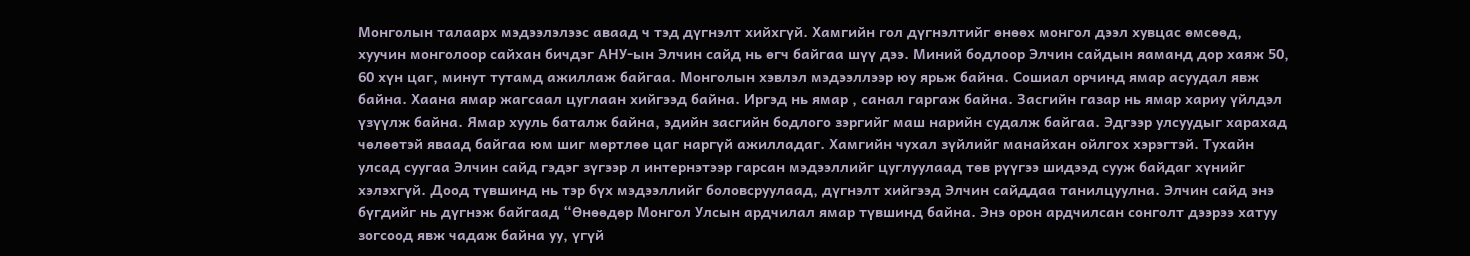Монголын талаарх мэдээлэлээс аваад ч тэд дүгнэлт хийхгүй. Хамгийн гол дүгнэлтийг өнөөх монгол дээл хувцас өмсөөд, хуучин монголоор сайхан бичдэг АНУ-ын Элчин сайд нь өгч байгаа шүү дээ. Миний бодлоор Элчин сайдын яаманд дор хаяж 50, 60 хүн цаг, минут тутамд ажиллаж байгаа. Монголын хэвлэл мэдээллээр юу ярьж байна. Сошиал орчинд ямар асуудал явж байна. Хаана ямар жагсаал цуглаан хийгээд байна. Иргэд нь ямар , санал гаргаж байна. Засгийн газар нь ямар хариу үйлдэл үзүүлж байна. Ямар хууль баталж байна, эдийн засгийн бодлого зэргийг маш нарийн судалж байгаа. Эдгээр улсуудыг харахад чөлөөтэй яваад байгаа юм шиг мөртлөө цаг наргүй ажилладаг. Хамгийн чухал зүйлийг манайхан ойлгох хэрэгтэй. Тухайн улсад суугаа Элчин сайд гэдэг зүгээр л интернэтээр гарсан мэдээллийг цуглуулаад төв рүүгээ шидээд сууж байдаг хүнийг хэлэхгүй. Доод түвшинд нь тэр бүх мэдээллийг боловсруулаад, дүгнэлт хийгээд Элчин сайддаа танилцуулна. Элчин сайд энэ бүгдийг нь дүгнэж байгаад “Өнөөдөр Монгол Улсын ардчилал ямар түвшинд байна. Энэ орон ардчилсан сонголт дээрээ хатуу зогсоод явж чадаж байна уу, үгүй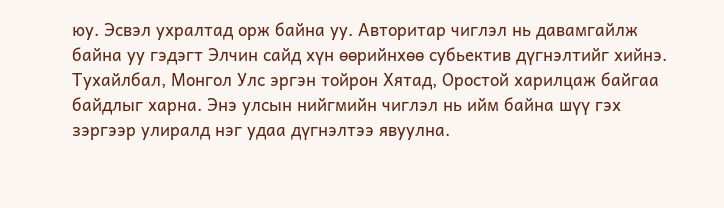юу. Эсвэл ухралтад орж байна уу. Авторитар чиглэл нь давамгайлж байна уу гэдэгт Элчин сайд хүн өөрийнхөө субьектив дүгнэлтийг хийнэ. Тухайлбал, Монгол Улс эргэн тойрон Хятад, Оростой харилцаж байгаа байдлыг харна. Энэ улсын нийгмийн чиглэл нь ийм байна шүү гэх зэргээр улиралд нэг удаа дүгнэлтээ явуулна.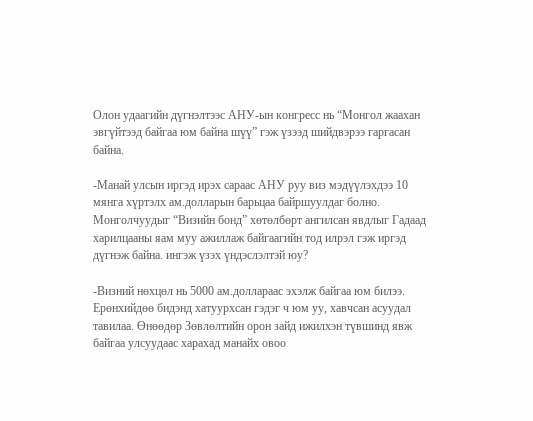Олон удаагийн дүгнэлтээс АНУ-ын конгресс нь “Монгол жаахан эвгүйтээд байгаа юм байна шүү” гэж үзээд шийдвэрээ гаргасан байна.

-Манай улсын иргэд ирэх сараас АНУ руу виз мэдүүлэхдээ 10 мянга хүртэлх ам.долларын барьцаа байршуулдаг болно. Монголчуудыг “Визийн бонд” хөтөлбөрт ангилсан явдлыг Гадаад харилцааны яам муу ажиллаж байгаагийн тод илрэл гэж иргэд дүгнэж байна. ингэж үзэх үндэслэлтэй юу?

-Визний нөхцөл нь 5000 ам.доллараас эхэлж байгаа юм билээ. Ерөнхийдөө бидэнд хатуурхсан гэдэг ч юм уу, хавчсан асуудал тавилаа. Өнөөдөр Зөвлөлтийн орон зайд ижилхэн түвшинд явж байгаа улсуудаас харахад манайх овоо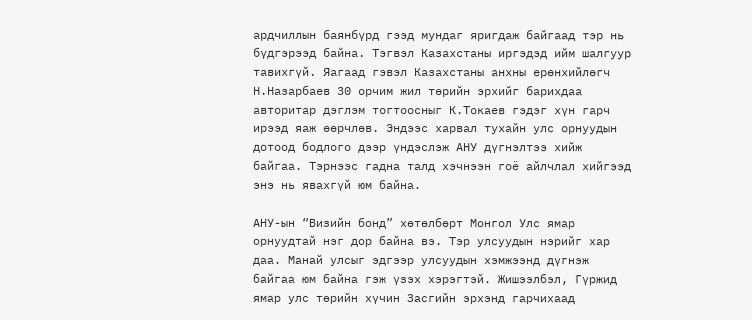ардчиллын баянбүрд гээд мундаг яригдаж байгаад тэр нь бүдгэрээд байна. Тэгвэл Казахстаны иргэдэд ийм шалгуур тавихгүй. Яагаад гэвэл Казахстаны анхны ерөнхийлөгч Н.Назарбаев 30 орчим жил төрийн эрхийг барихдаа авторитар дэглэм тогтоосныг К.Токаев гэдэг хүн гарч ирээд яаж өөрчлөв. Эндээс харвал тухайн улс орнуудын дотоод бодлого дээр үндэслэж АНУ дүгнэлтээ хийж байгаа. Тэрнээс гадна талд хэчнээн гоё айлчлал хийгээд энэ нь явахгүй юм байна.

АНУ-ын “Визийн бонд” хөтөлбөрт Монгол Улс ямар орнуудтай нэг дор байна вэ. Тэр улсуудын нэрийг хар даа. Манай улсыг эдгээр улсуудын хэмжээнд дүгнэж байгаа юм байна гэж үзэх хэрэгтэй. Жишээлбэл, Гүржид ямар улс төрийн хүчин Засгийн эрхэнд гарчихаад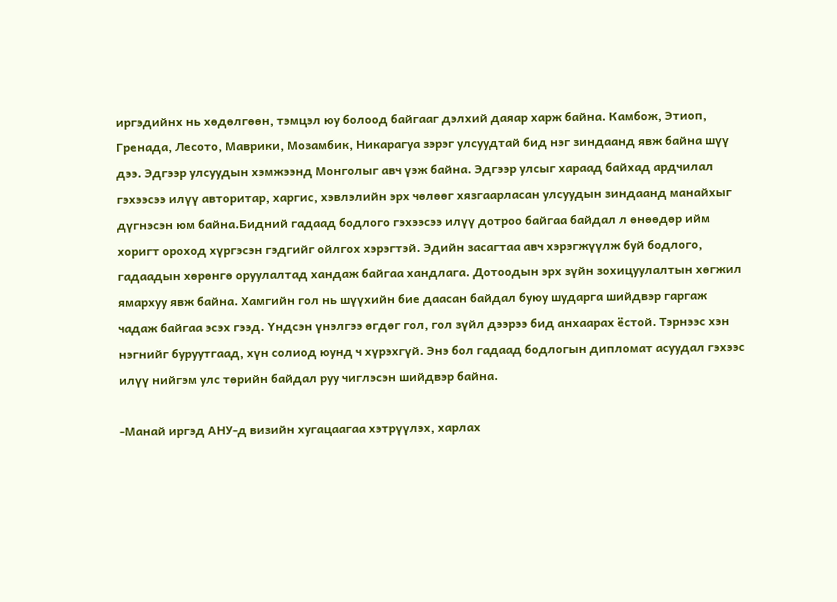иргэдийнх нь хөдөлгөөн, тэмцэл юу болоод байгааг дэлхий даяар харж байна. Камбож, Этиоп, Гренада, Лесото, Маврики, Мозамбик, Никарагуа зэрэг улсуудтай бид нэг зиндаанд явж байна шүү дээ. Эдгээр улсуудын хэмжээнд Монголыг авч үэж байна. Эдгээр улсыг хараад байхад ардчилал гэхээсээ илүү авторитар, харгис, хэвлэлийн эрх чөлөөг хязгаарласан улсуудын зиндаанд манайхыг дүгнэсэн юм байна.Бидний гадаад бодлого гэхээсээ илүү дотроо байгаа байдал л өнөөдөр ийм хоригт ороход хүргэсэн гэдгийг ойлгох хэрэгтэй. Эдийн засагтаа авч хэрэгжүүлж буй бодлого, гадаадын хөрөнгө оруулалтад хандаж байгаа хандлага. Дотоодын эрх зүйн зохицуулалтын хөгжил ямархуу явж байна. Хамгийн гол нь шүүхийн бие даасан байдал буюу шударга шийдвэр гаргаж чадаж байгаа эсэх гээд. Үндсэн үнэлгээ өгдөг гол, гол зүйл дээрээ бид анхаарах ёстой. Тэрнээс хэн нэгнийг буруутгаад, хүн солиод юунд ч хүрэхгүй. Энэ бол гадаад бодлогын дипломат асуудал гэхээс илүү нийгэм улс төрийн байдал руу чиглэсэн шийдвэр байна.

-Манай иргэд АНУ-д визийн хугацаагаа хэтрүүлэх, харлах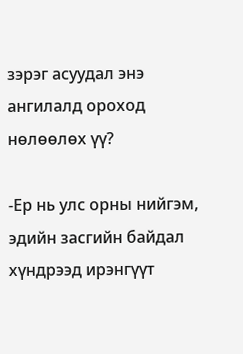зэрэг асуудал энэ ангилалд ороход нөлөөлөх үү?

-Ер нь улс орны нийгэм, эдийн засгийн байдал хүндрээд ирэнгүүт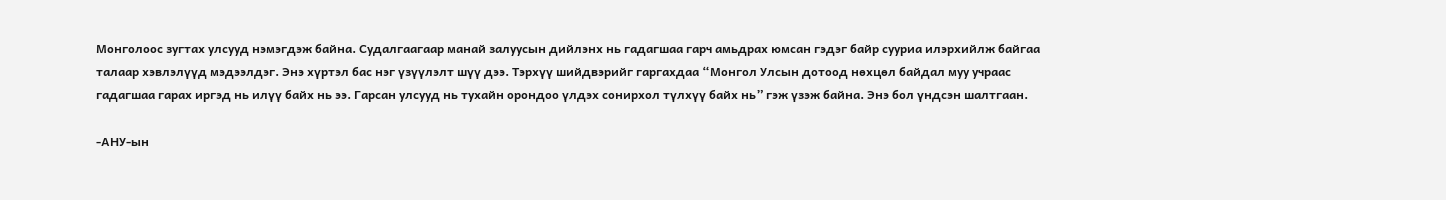Монголоос зугтах улсууд нэмэгдэж байна. Судалгаагаар манай залуусын дийлэнх нь гадагшаа гарч амьдрах юмсан гэдэг байр сууриа илэрхийлж байгаа талаар хэвлэлүүд мэдээлдэг. Энэ хүртэл бас нэг үзүүлэлт шүү дээ. Тэрхүү шийдвэрийг гаргахдаа “Монгол Улсын дотоод нөхцөл байдал муу учраас гадагшаа гарах иргэд нь илүү байх нь ээ. Гарсан улсууд нь тухайн орондоо үлдэх сонирхол түлхүү байх нь” гэж үзэж байна. Энэ бол үндсэн шалтгаан.

-АНУ-ын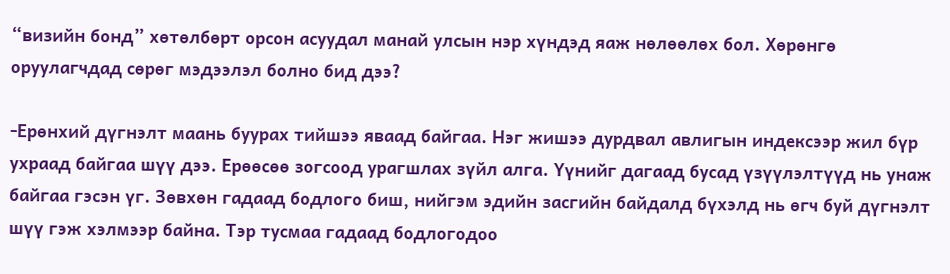“визийн бонд” хөтөлбөрт орсон асуудал манай улсын нэр хүндэд яаж нөлөөлөх бол. Хөрөнгө оруулагчдад сөрөг мэдээлэл болно бид дээ?

-Ерөнхий дүгнэлт маань буурах тийшээ яваад байгаа. Нэг жишээ дурдвал авлигын индексээр жил бүр ухраад байгаа шүү дээ. Ерөөсөө зогсоод урагшлах зүйл алга. Үүнийг дагаад бусад үзүүлэлтүүд нь унаж байгаа гэсэн үг. Зөвхөн гадаад бодлого биш, нийгэм эдийн засгийн байдалд бүхэлд нь өгч буй дүгнэлт шүү гэж хэлмээр байна. Тэр тусмаа гадаад бодлогодоо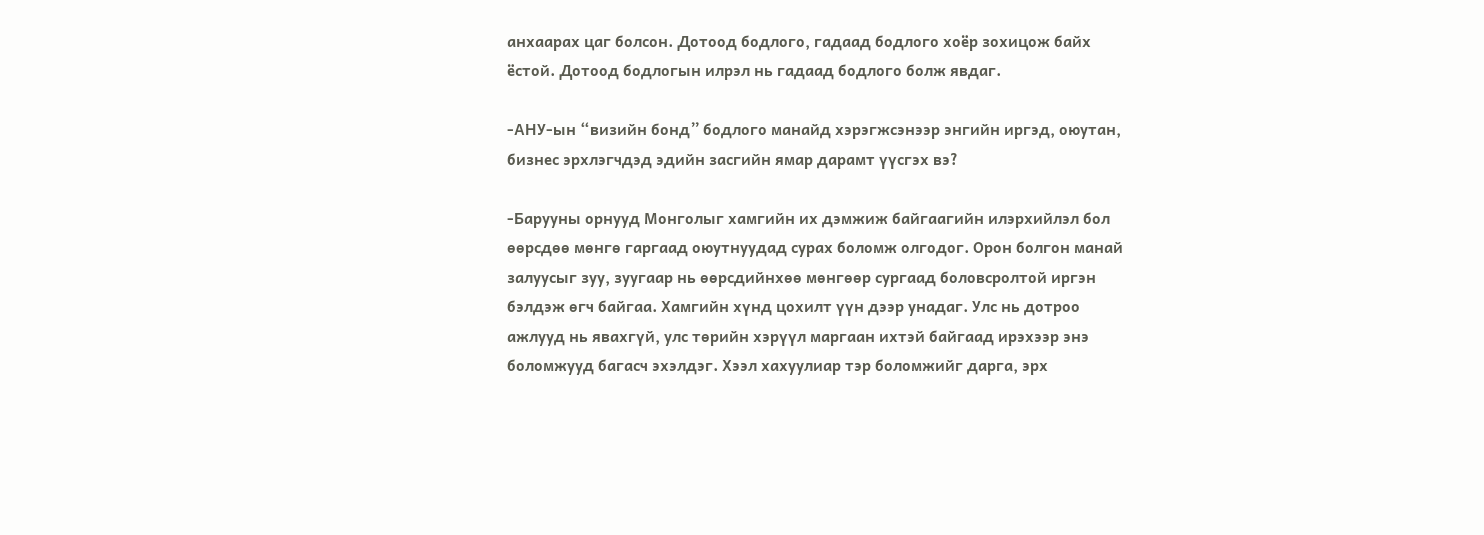анхаарах цаг болсон. Дотоод бодлого, гадаад бодлого хоёр зохицож байх ёстой. Дотоод бодлогын илрэл нь гадаад бодлого болж явдаг.

-АНУ-ын “визийн бонд” бодлого манайд хэрэгжсэнээр энгийн иргэд, оюутан, бизнес эрхлэгчдэд эдийн засгийн ямар дарамт үүсгэх вэ?

-Барууны орнууд Монголыг хамгийн их дэмжиж байгаагийн илэрхийлэл бол өөрсдөө мөнгө гаргаад оюутнуудад сурах боломж олгодог. Орон болгон манай залуусыг зуу, зуугаар нь өөрсдийнхөө мөнгөөр сургаад боловсролтой иргэн бэлдэж өгч байгаа. Хамгийн хүнд цохилт үүн дээр унадаг. Улс нь дотроо ажлууд нь явахгүй, улс төрийн хэрүүл маргаан ихтэй байгаад ирэхээр энэ боломжууд багасч эхэлдэг. Хээл хахуулиар тэр боломжийг дарга, эрх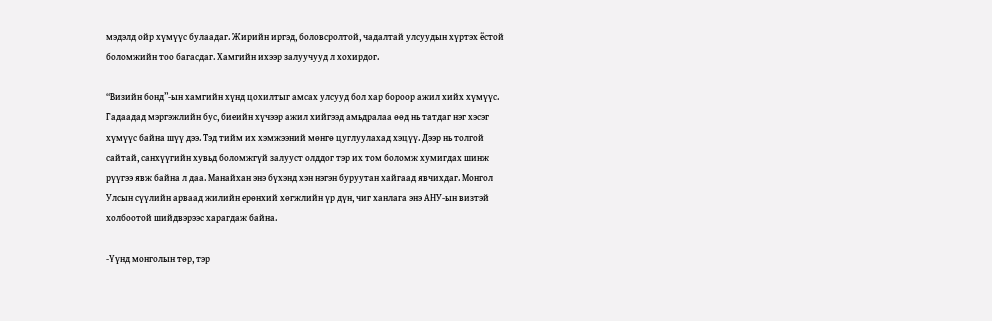мэдэлд ойр хүмүүс булаадаг. Жирийн иргэд, боловсролтой, чадалтай улсуудын хүртэх ёстой боломжийн тоо багасдаг. Хамгийн ихээр залуучууд л хохирдог.

“Визийн бонд”-ын хамгийн хүнд цохилтыг амсах улсууд бол хар бороор ажил хийх хүмүүс. Гадаадад мэргэжлийн бус, биеийн хүчээр ажил хийгээд амьдралаа өөд нь татдаг нэг хэсэг хүмүүс байна шүү дээ. Тэд тийм их хэмжээний мөнгө цуглуулахад хэцүү. Дээр нь толгой сайтай, санхүүгийн хувьд боломжгүй залууст олддог тэр их том боломж хумигдах шинж рүүгээ явж байна л даа. Манайхан энэ бүхэнд хэн нэгэн буруутан хайгаад явчихдаг. Монгол Улсын сүүлийн арваад жилийн ерөнхий хөгжлийн үр дүн, чиг ханлага энэ АНУ-ын визтэй холбоотой шийдвэрээс харагдаж байна.

-Үүнд монголын төр, тэр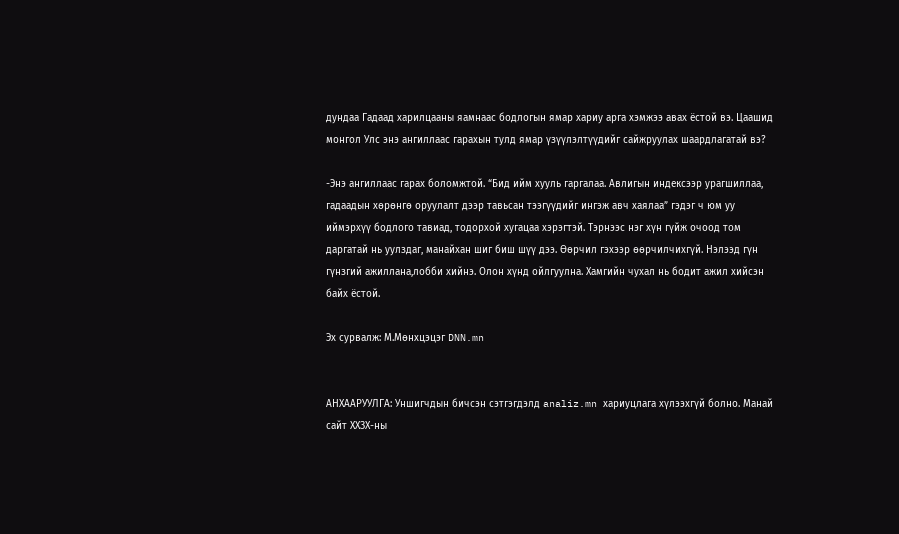дундаа Гадаад харилцааны яамнаас бодлогын ямар хариу арга хэмжээ авах ёстой вэ. Цаашид монгол Улс энэ ангиллаас гарахын тулд ямар үзүүлэлтүүдийг сайжруулах шаардлагатай вэ?

-Энэ ангиллаас гарах боломжтой. “Бид ийм хууль гаргалаа. Авлигын индексээр урагшиллаа, гадаадын хөрөнгө оруулалт дээр тавьсан тээгүүдийг ингэж авч хаялаа” гэдэг ч юм уу иймэрхүү бодлого тавиад, тодорхой хугацаа хэрэгтэй. Тэрнээс нэг хүн гүйж очоод том даргатай нь уулздаг, манайхан шиг биш шүү дээ. Өөрчил гэхээр өөрчилчихгүй. Нэлээд гүн гүнзгий ажиллана,лобби хийнэ. Олон хүнд ойлгуулна. Хамгийн чухал нь бодит ажил хийсэн байх ёстой.

Эх сурвалж: М.Мөнхцэцэг DNN.mn


АНХААРУУЛГА: Уншигчдын бичсэн сэтгэгдэлд analiz.mn хариуцлага хүлээхгүй болно. Манай сайт ХХЗХ-ны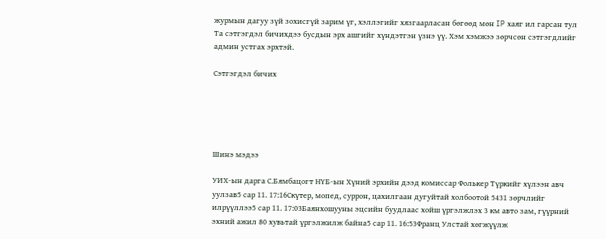журмын дагуу зүй зохисгүй зарим үг, хэллэгийг хязгаарласан бөгөөд мөн IP хаяг ил гарсан тул Та сэтгэгдэл бичихдээ бусдын эрх ашгийг хүндэтгэн үзнэ үү. Хэм хэмжээ зөрчсөн сэтгэгдлийг админ устгах эрхтэй.

Сэтгэгдэл бичих





Шинэ мэдээ

УИХ-ын дарга С.Бямбацогт НҮБ-ын Хүний эрхийн дээд комиссар Фолькер Түркийг хүлээн авч уулзав5 сар 11. 17:16Скүтер, мопед, суррон, цахилгаан дугуйтай холбоотой 5431 зөрчлийг илрүүллээ5 сар 11. 17:03Баянхошууны эцсийн буудлаас хойш үргэлжлэх 3 км авто зам, гүүрний эхний ажил 80 хувьтай үргэлжилж байна5 сар 11. 16:53Франц Улстай хөгжүүлж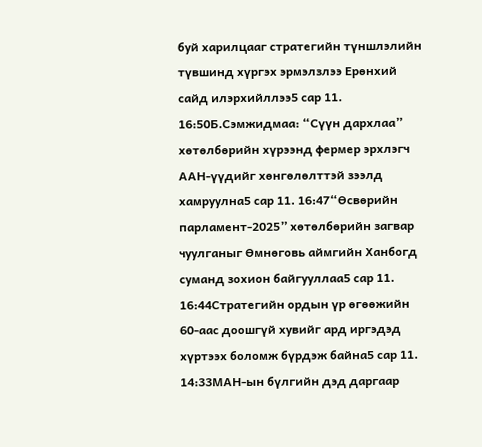буй харилцааг стратегийн түншлэлийн түвшинд хүргэх эрмэлзлээ Ерөнхий сайд илэрхийллээ5 сар 11. 16:50Б.Сэмжидмаа: “Сүүн дархлаа” хөтөлбөрийн хүрээнд фермер эрхлэгч ААН-үүдийг хөнгөлөлттэй зээлд хамруулна5 сар 11. 16:47“Өсвөрийн парламент-2025” хөтөлбөрийн загвар чуулганыг Өмнөговь аймгийн Ханбогд суманд зохион байгууллаа5 сар 11. 16:44Стратегийн ордын үр өгөөжийн 60-аас доошгүй хувийг ард иргэдэд хүртээх боломж бүрдэж байна5 сар 11. 14:33МАН-ын бүлгийн дэд даргаар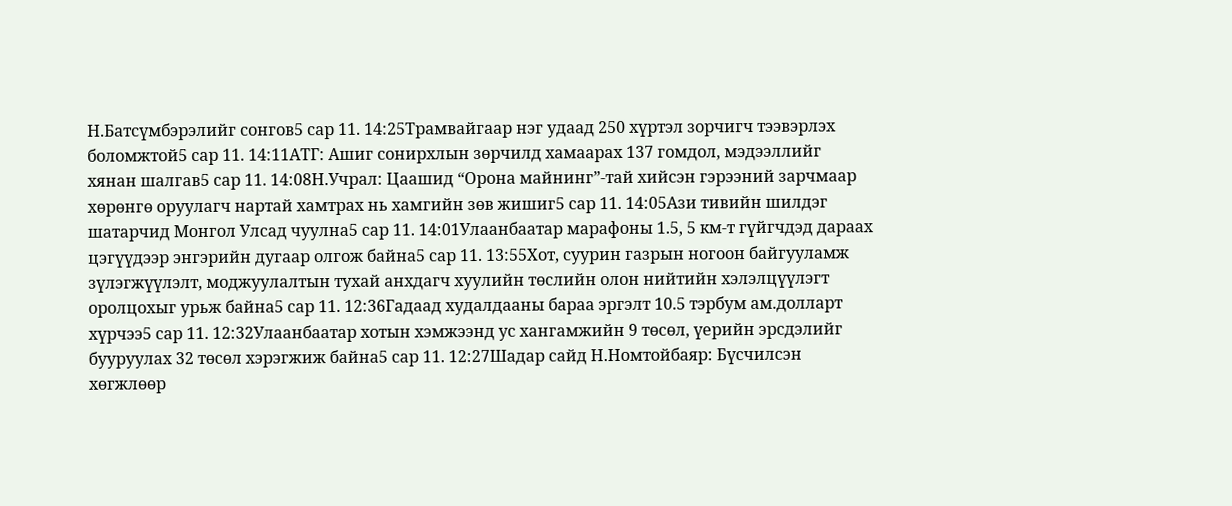Н.Батсүмбэрэлийг сонгов5 сар 11. 14:25Трамвайгаар нэг удаад 250 хүртэл зорчигч тээвэрлэх боломжтой5 сар 11. 14:11АТГ: Ашиг сонирхлын зөрчилд хамаарах 137 гомдол, мэдээллийг хянан шалгав5 сар 11. 14:08Н.Учрал: Цаашид “Орона майнинг”-тай хийсэн гэрээний зарчмаар хөрөнгө оруулагч нартай хамтрах нь хамгийн зөв жишиг5 сар 11. 14:05Ази тивийн шилдэг шатарчид Монгол Улсад чуулна5 сар 11. 14:01Улаанбаатар марафоны 1.5, 5 км-т гүйгчдэд дараах цэгүүдээр энгэрийн дугаар олгож байна5 сар 11. 13:55Хот, суурин газрын ногоон байгууламж зүлэгжүүлэлт, моджуулалтын тухай анхдагч хуулийн төслийн олон нийтийн хэлэлцүүлэгт оролцохыг урьж байна5 сар 11. 12:36Гадаад худалдааны бараа эргэлт 10.5 тэрбум ам.долларт хүрчээ5 сар 11. 12:32Улаанбаатар хотын хэмжээнд ус хангамжийн 9 төсөл, үерийн эрсдэлийг бууруулах 32 төсөл хэрэгжиж байна5 сар 11. 12:27Шадар сайд Н.Номтойбаяр: Бүсчилсэн хөгжлөөр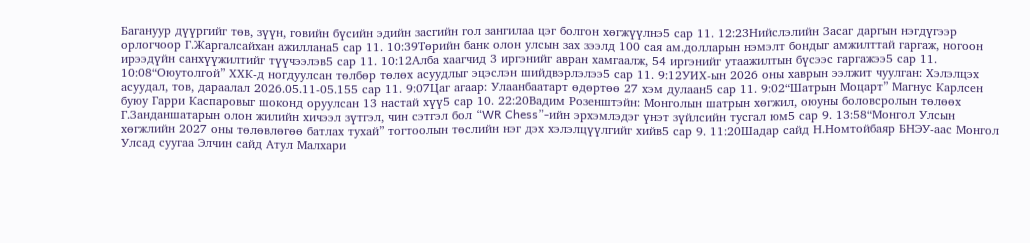Багануур дүүргийг төв, зүүн, говийн бүсийн эдийн засгийн гол зангилаа цэг болгон хөгжүүлнэ5 сар 11. 12:23Нийслэлийн Засаг даргын нэгдүгээр орлогчоор Г.Жаргалсайхан ажиллана5 сар 11. 10:39Төрийн банк олон улсын зах зээлд 100 сая ам.долларын нэмэлт бондыг амжилттай гаргаж, ногоон ирээдүйн санхүүжилтийг түүчээлэв5 сар 11. 10:12Алба хаагчид 3 иргэнийг авран хамгаалж, 54 иргэнийг утаажилтын бүсээс гаргажээ5 сар 11. 10:08“Оюутолгой” ХХК-д ногдуулсан төлбөр төлөх асуудлыг эцэслэн шийдвэрлэлээ5 сар 11. 9:12УИХ-ын 2026 оны хаврын ээлжит чуулган: Хэлэлцэх асуудал, тов, дараалал 2026.05.11-05.155 сар 11. 9:07Цаг агаар: Улаанбаатарт өдөртөө 27 хэм дулаан5 сар 11. 9:02“Шатрын Моцарт” Магнус Карлсен буюу Гарри Каспаровыг шоконд оруулсан 13 настай хүү5 сар 10. 22:20Вадим Розенштэйн: Монголын шатрын хөгжил, оюуны боловсролын төлөөх Г.Занданшатарын олон жилийн хичээл зүтгэл, чин сэтгэл бол “WR Chess”-ийн эрхэмлэдэг үнэт зүйлсийн тусгал юм5 сар 9. 13:58“Монгол Улсын хөгжлийн 2027 оны төлөвлөгөө батлах тухай” тогтоолын төслийн нэг дэх хэлэлцүүлгийг хийв5 сар 9. 11:20Шадар сайд Н.Номтойбаяр БНЭУ-аас Монгол Улсад суугаа Элчин сайд Атул Малхари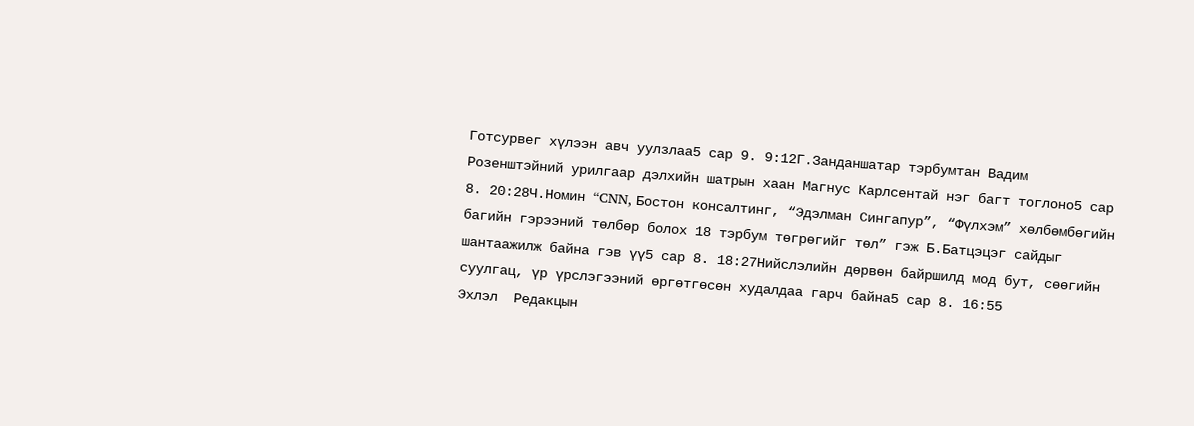Готсурвег хүлээн авч уулзлаа5 сар 9. 9:12Г.Занданшатар тэрбумтан Вадим Розенштэйний урилгаар дэлхийн шатрын хаан Магнус Карлсентай нэг багт тоглоно5 сар 8. 20:28Ч.Номин “CNN, Бостон консалтинг, “Эдэлман Сингапур”, “Фүлхэм” хөлбөмбөгийн багийн гэрээний төлбөр болох 18 тэрбум төгрөгийг төл” гэж Б.Батцэцэг сайдыг шантаажилж байна гэв үү5 сар 8. 18:27Нийслэлийн дөрвөн байршилд мод бут, сөөгийн суулгац, үр үрслэгээний өргөтгөсөн худалдаа гарч байна5 сар 8. 16:55
Эхлэл  Редакцын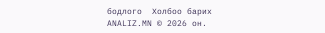бодлого  Холбоо барих
ANALIZ.MN © 2026 он.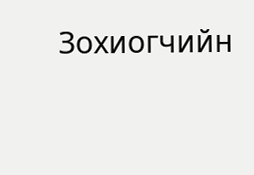Зохиогчийн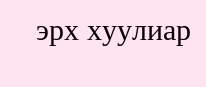эрх хуулиар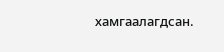хамгаалагдсан.